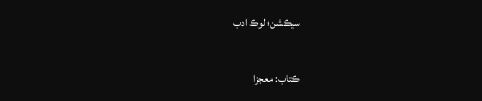سيڪشن؛ لوڪ ادب

ڪتاب: معجزا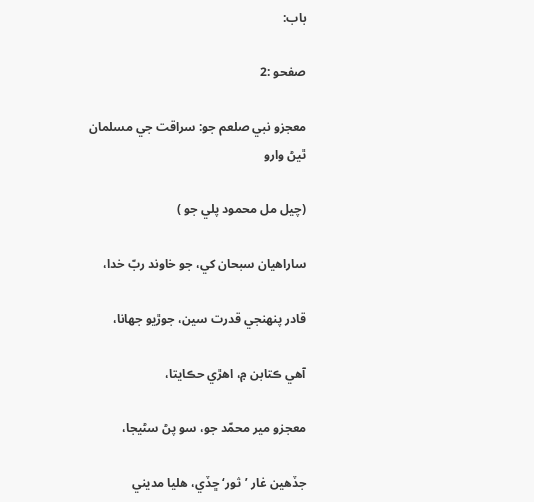باب:

صفحو :2

معجزو نبي صلعم جو: سراقت جي مسلمان ٿيڻ وارو

(چيل مل محمود پلي جو )

ساراهيان سبحان کي، جو خاوند ربّ خدا،

قادر پنهنجي قدرت سين، جوڙيو جهانا،

آهي ڪتابن ۾، اهڙي حڪايتا،

معجزو مير محمّد جو، سو پڻ سڻيجا،

جڏهين غار ’ثور‘ ڇڏي، هليا مديني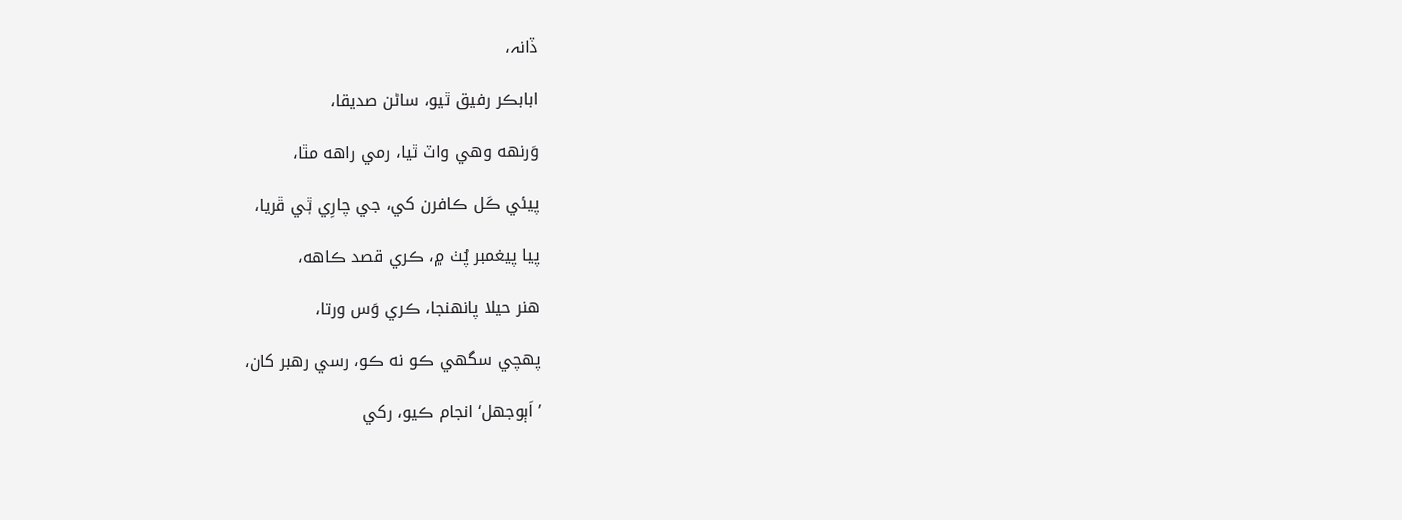ڏانہ،

ابابڪر رفيق ٿيو، ساڻن صديقا،

وَرنهه وهي واٽ ٿيا، رمي راهه مٿا،

پيئي ڪَل ڪافرن کي، جي چارِي ٿٖي ڦريا،

پيا پيغمبر پُٺ ۾، ڪري قصد ڪاهه،

هنر حيلا پانهنجا، ڪري وَس ورتا،

پهچي سگهي ڪو نه ڪو، رسي رهبر کان،

’اَٻوجهل‘ انجام ڪيو، رکي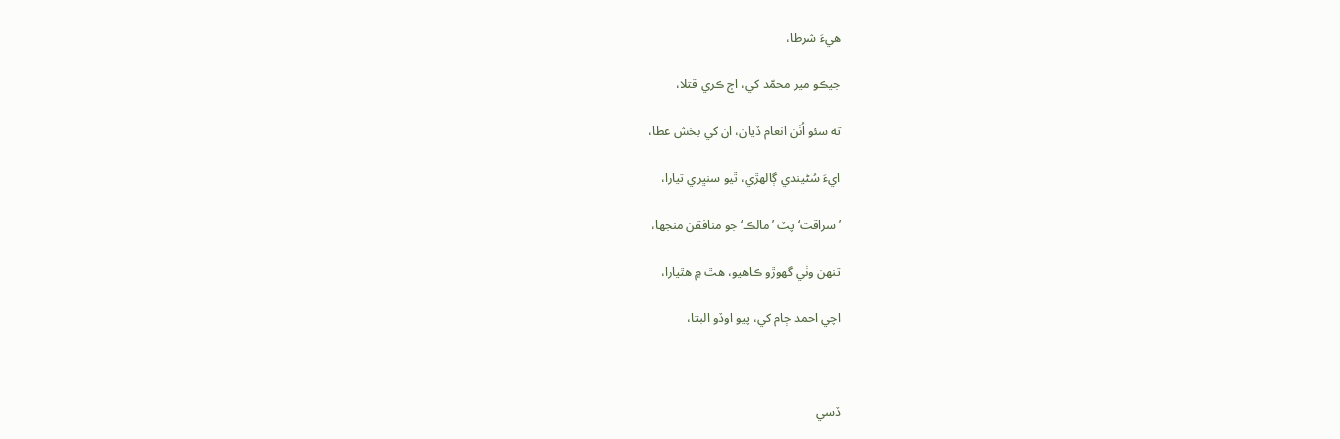هيءَ شرطا،

جيڪو مير محمّد کي، اڄ ڪري قتلا،

ته سئو اُٺن انعام ڏيان، ان کي بخش عطا،

ايءَ سُڻيندي ڳالهڙي، ٿيو سنڀري تيارا،

’سراقت‘ پٽ ’مالڪ‘ جو منافقن منجها،

تنهن وٺي گهوڙو ڪاهيو، هٿ ۾ هٿيارا،

اچي احمد ڄام کي، پيو اوڏو البتا،



ڏسي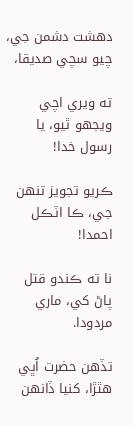دهشت دشمن جي، چيو سچي صديقا،

ته ويري اچي ويجهو ٿيو، يا رسول خدا!

ڪريو تجويز تنهن جي، ڪا اٽڪل  احمدا!

نا ته ڪندو قتل پاڻ کي، ماري مردودا.

تڏهن حضرت اُڀي هٿڙا، کنيا ڏانهن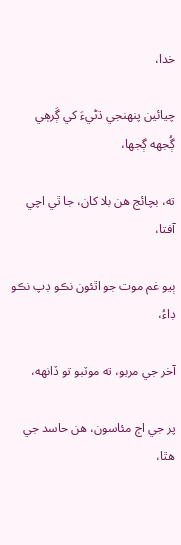خدا،

چيائين پنهنجي ڌڻيءَ کي ڳَرهٖي ڳُجهه ڳجها،

ته، بچائج هن بلا کان، جا ٿي اچي آفتا،

ٻيو غم موت جو اٿئون نڪو ڊپ نڪو ڊاءُ،

آخر جي مربو، ته موٽبو تو ڏانهه،

پر جي اڄ مئاسون، هن حاسد جي هٿا،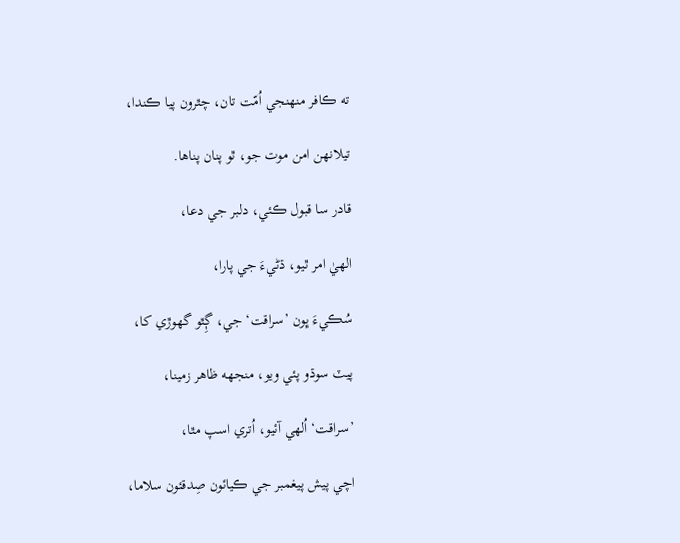ته ڪافر منهنجي اُمّت تان، چٿرون پيا ڪندا،

تيلانهن امن موت جو، ٿو پنان پناها.

قادر سا قبول ڪئي، دلبر جي دعا،

الهيٰ امر ٿيو، ڌڻيءَ جي پارا،

سُڪيءَ ڀون ’سراقت‘ جي، ڳِٿو گهوڙي کا،

پيٽ سوڌو پئي ويو، منجهه ظاهر زمينا،

’سراقت‘ اُلهي آئيو، اُتري اسپ مٿا،

اچي پيش پيغمبر جي ڪيائون صِدقئون سلاما،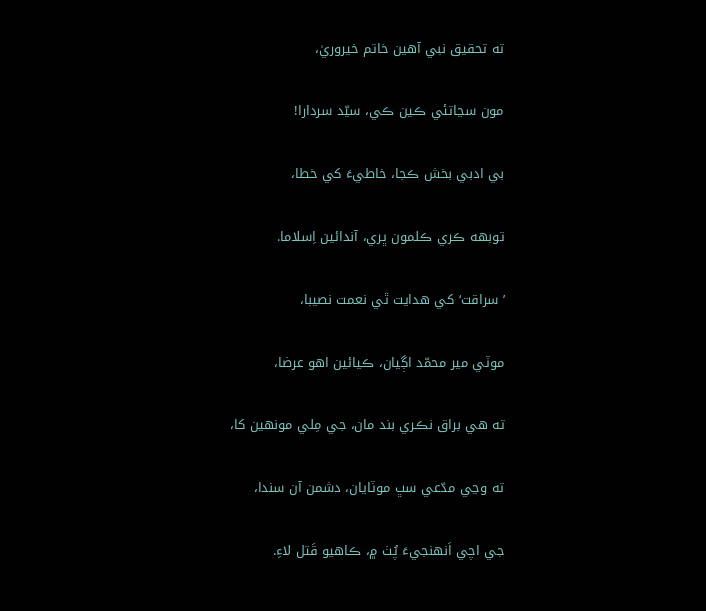ته تحقيق نبي آهين خاتم خيروريٰ،

مون سڃاتئي ڪين ڪي، سيّد سردارا!

بي ادبي بخش ڪجا، خاطيءَ کي خطا،

توبهه ڪري ڪلمون ڀري، آندائين اِسلاما.

’سراقت‘ کي هدايت ٿي نعمت نصيبا،

موٽي مير محمّد اڳيان، ڪيائين اهو عرضا،

ته هي براق نڪري بند مان، جي مِلي مونهين کا،

ته وڃي مدّعي سڀ موٽايان، دشمن آن سندا،

جي اچي اَنهنجيءَ پُٺ ۾، ڪاهيو قَتل لاءِ.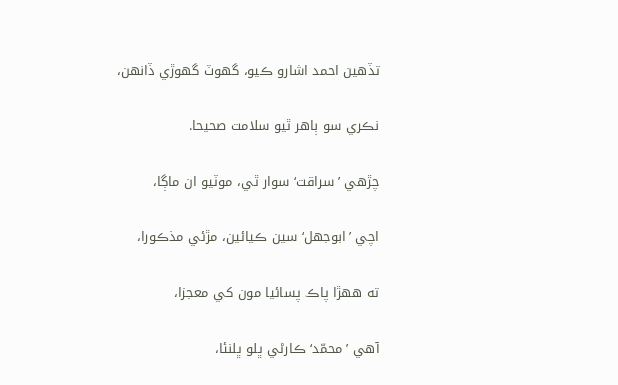تڏهين احمد اشارو ڪيو، گهوٽ گهوڙي ڏانهن،

نڪري سو ٻاهر ٿيو سلامت صحيحا.

چڙهي ’سراقت‘ سوار ٿي، موٽيو ان ماڳا،

اچي ’ابوجهل‘ سين ڪيائين، مڙئي مذڪورا،

ته ههڙا پاڪ پسائيا مون کي معجزا،

آهي ’محمّد‘ ڪارڻي ڀلو ڀلنئا،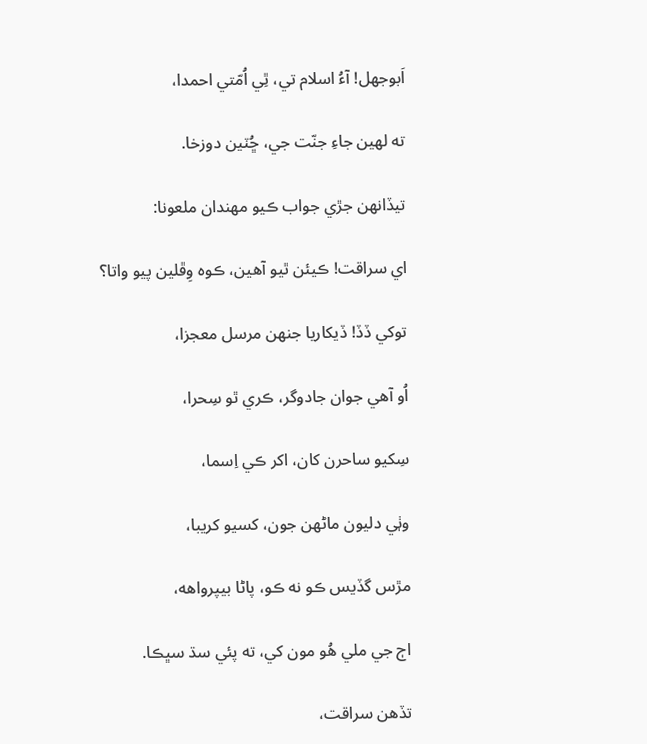اَبوجهل! آءُ اسلام تي، ٿِي اُمّتي احمدا،

ته لهين جاءِ جنّت جي، ڇُٽين دوزخا.

تيڏانهن جڙي جواب ڪيو مهندان ملعونا:

اي سراقت! ڪيئن ٿيو آهين، ڪوه وِڦلين پيو واتا؟

توکي ڏڏ! ڏيکاريا جنهن مرسل معجزا،

اُو آهي جوان جادوگر، ڪري ٿو سِحرا،

سِکيو ساحرن کان، اکر ڪي اِسما،

وٺٖي دليون ماڻهن جون، کسيو کريبا،

مڙس گڏيس ڪو نه ڪو، پاڻا بيپرواهه،

اڄ جي ملي هُو مون کي، ته پئي سڌ سڀڪا.

تڏهن سراقت،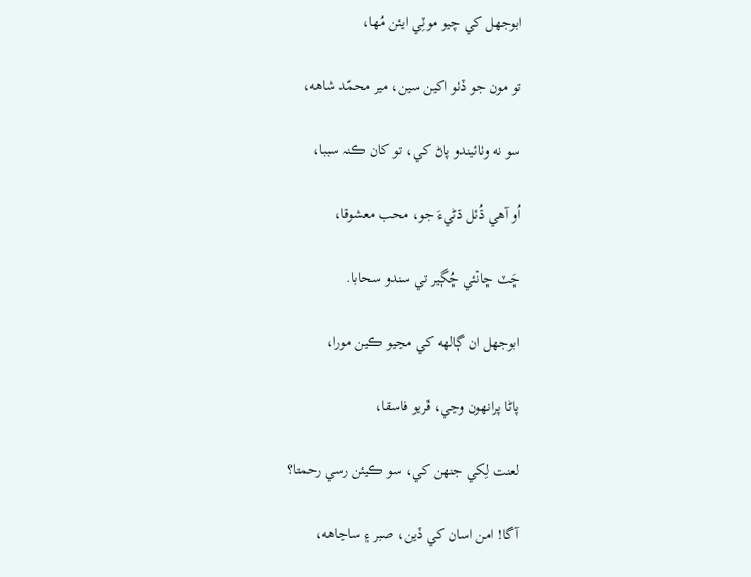ابوجهل کي چيو موٽِي ايئن مُها،

تو مون جو ڏٺو اکين سين، مير محمّد شاهه،

سو نه وٺائيندو پاڻ کي، تو کان ڪنہ سببا،

اُو آهي ڌُئل ڌڻيءَ جو، محب معشوقا،

ڇَٽ ڇانۡئي ڇُڳير تي سندو سحابا.

ابوجهل ان ڳالهه کي مڃيو ڪين مورا،

پاڻا پرانهون وڃي، ڦريو فاسقا،

لعنت لِکي جنهن کي، سو ڪيئن رسي رحمتا؟

آگا! امن اسان کي ڏين، صبر ۽ ساڃاهه،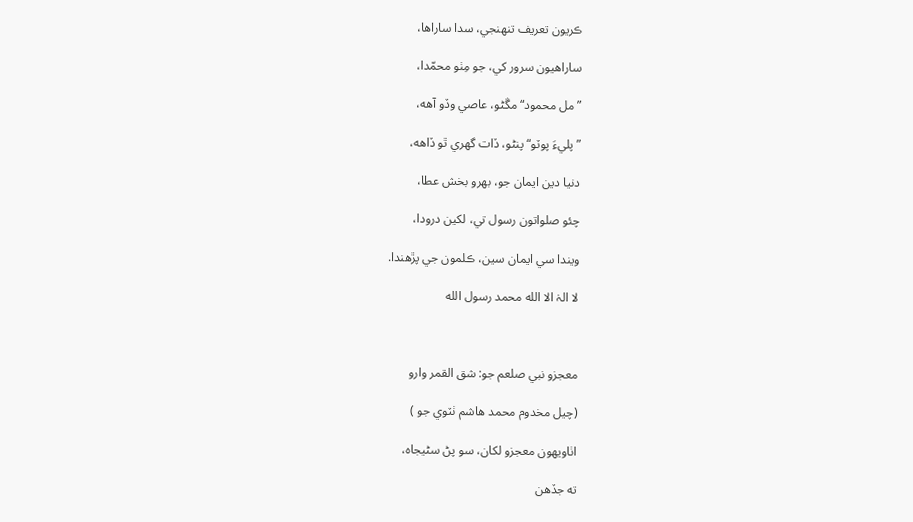ڪريون تعريف تنهنجي، سدا ساراها،

ساراهيون سرور کي، جو مِٺو محمّدا،

”مل محمود“ مڱڻو، عاصي وڏو آهه،

”پليءَ پوٽو“ پنڻو، ڏات گهري ٿو ڏاهه،

دنيا دين ايمان جو، بهرو بخش عطا،

چئو صلواتون رسول تي، لکين درودا،

ويندا سي ايمان سين، ڪلمون جي پڙهندا.

لا الہٰ الا الله محمد رسول الله



معجزو نبي صلعم جو: شق القمر وارو

(چيل مخدوم محمد هاشم ٺٽوي جو )

اٺاويهون معجزو لکان، سو پڻ سڻيجاه،

ته جڏهن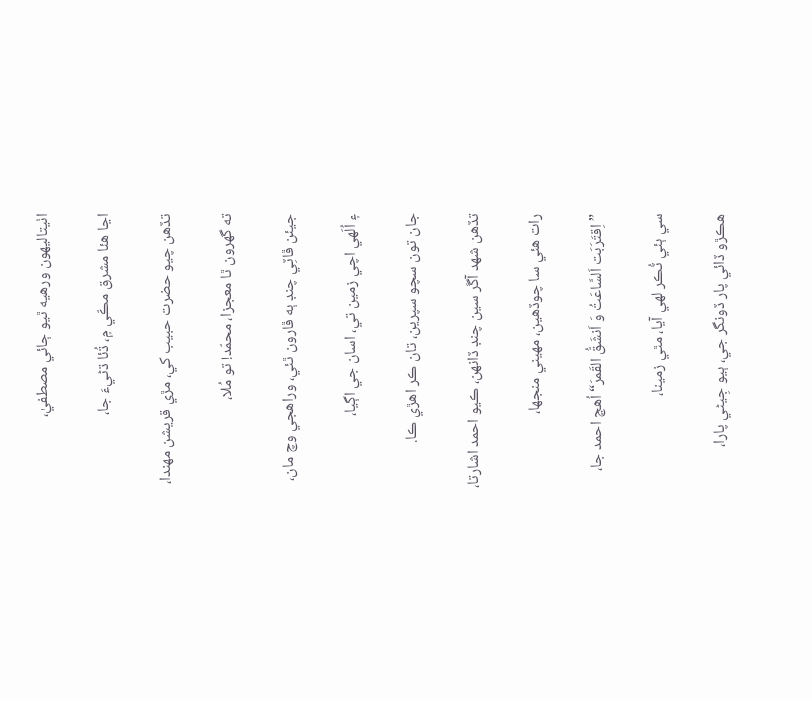اٺيتاليهون ورهيه ٿيو ڄائي مصطفيٰ،

اڃا هئا مشرق مڪّي ۾، ڌُئا ڌڻيءَ جا،

تڏهن چيو حضرت حبيب کي، مڙي قريشن مهندا،

ته گهرون ٿا معجزا، محمّد! تو مُلا،

جيئن ڦاٽِي چنڊ ٻه ڦارون ٿئي، وراهجي وچ مان،

۽ اُلَهي اچي زمين تي، اسان جي اڳيا،

جان تون سچو سپرين، تان ڪر اهڙي ڪا.

تڏهن شهد آڱر سين چنڊ ڏانهن، ڪيو احمد اشارتا،

رات هئي سا چوڏهين، مهيني منجها،

”اِقتَرَبَت اَلسَّاعَتُ وَ اَنشَقُّ القَمرَ“ اُهڃ احمد جا،

سي ٻئي ٽُڪر لهي آيا، مٿي زمينا،

هڪڙو ڏائي پار ڏونگر جي، ٻيو جِيڻي پارا،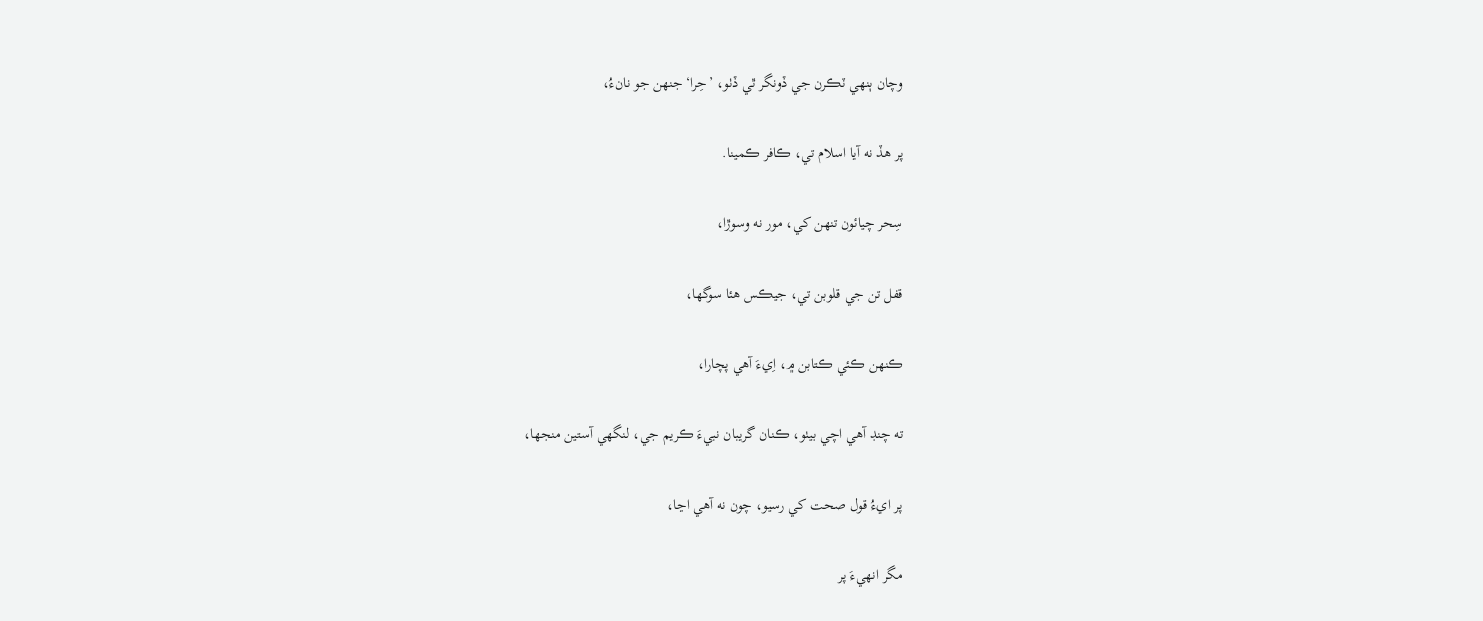وچان ٻنهي ٽڪرن جي ڏونگر ٿي ڏٺو، ’حِرا‘ جنهن جو نانءُ،

پر هڏ نه آيا اسلام تي، ڪافر ڪمينا.

سِحر چيائون تنهن کي، مور نه وسوڙا،

قفل تن جي قلوبن تي، جيڪس هئا سوگها،

ڪنهن ڪئي ڪتابن ۾، اِيءَ آهي پچارا،

ته چنڊ آهي اچي بيٺو، ڪنان گريبان نبيءَ ڪريم جي، لنگهي آستين منجها،

پر ايءُ قول صحت کي رسيو، چون نه آهي اڃا،

مگر انهيءَ پر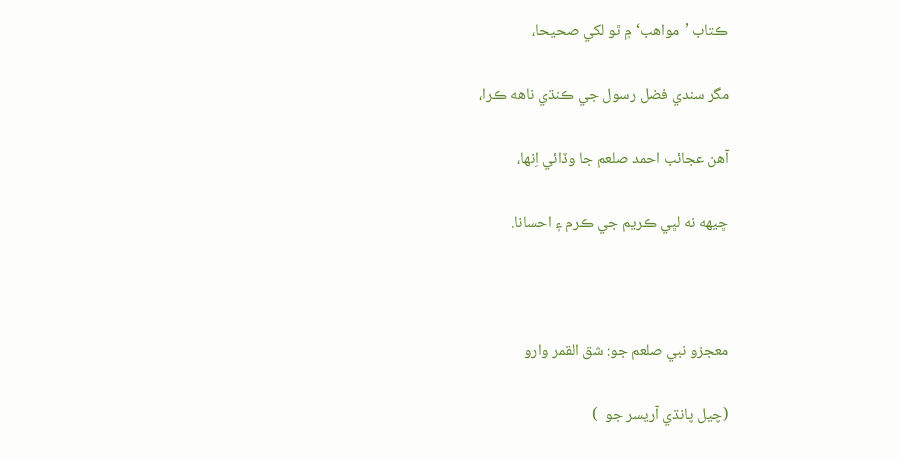ڪتاب ’مواهب‘ ۾ ٿو لکي صحيحا،

مگر سندي فضل رسول جي ڪنڌي ناهه ڪرا،

آهن عجائب احمد صلعم جا وڏائي اِنها،

ڇيهه نه لڀي ڪريم جي ڪرم ۽ احسانا.



معجزو نبي صلعم جو: شق القمر وارو

(چيل پانڌي آريسر جو  )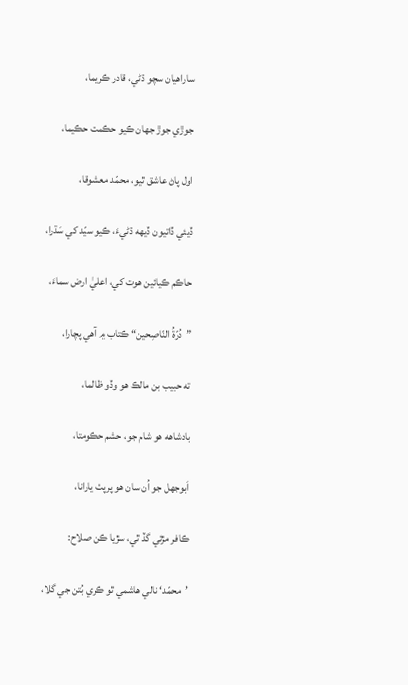ساراهيان سچو ڌڻي، قادر ڪريما،

جوڙي جوڙ جهان ڪيو حڪمت حڪيما،

اول پاڻ عاشق ٿيو، محمّد معشوقا،

ڏيئي ڏاتيون ڏيهه ڌڻيءَ، ڪيو سيّد کي سَڌرا،

حاڪم ڪيائين هوت کي، اعليٰ ارض سماءَ،

”دُرّةُ النّاصِحين“ ڪتاب ۾ آهي پچارا،

ته حبيب بن مالڪ هو وڏو ظالما،

بادشاهه هو شام جو، حشم حڪومتا،

اَبوجهل جو اُن سان هو پرپٺ يارانا،

ڪافر مڙئي گڏ ٿي، سڙيا ڪن صلاح:

’محمّد‘ نالي هاشمي ٿو ڪري بُتن جي گلا،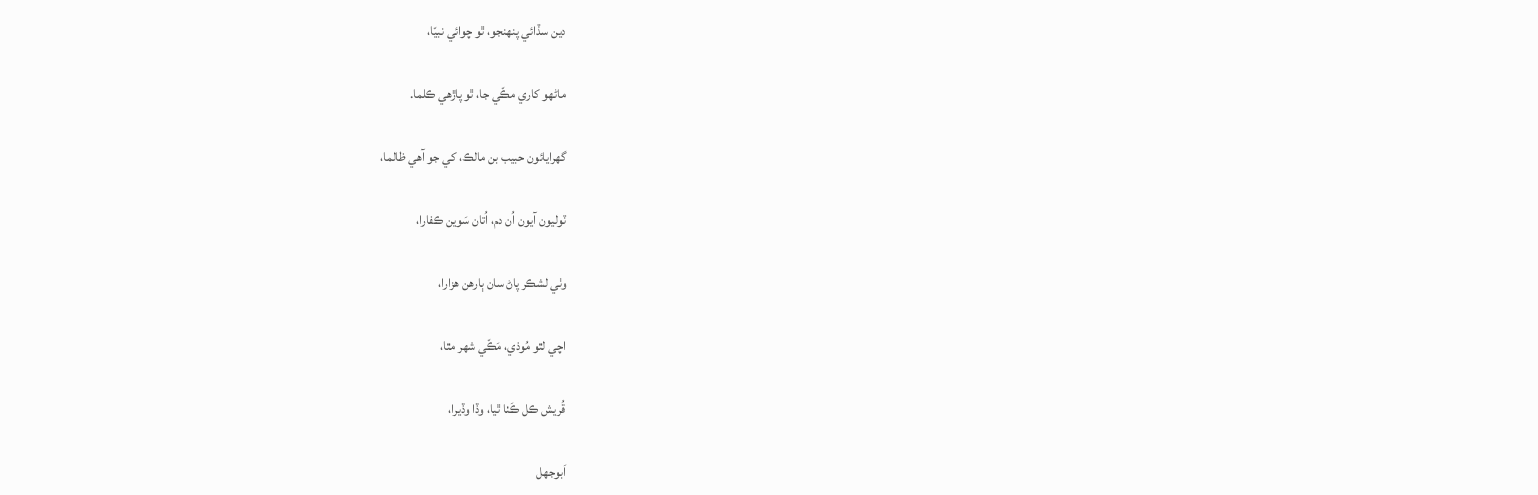دين سڏائي پنهنجو، ٿو چوائي نبيّا،

ماڻهو کاري مڪّي جا، ٿو پاڙهي ڪلما.

گهرايائون حبيب بن مالڪ، کي جو آهي ظالما،

ٽوليون آيون اُن دم، اُتان سَوين ڪفارا،

وٺي لشڪر پاڻ سان ٻارهن هزارا،

اچي لٿو مُوذي، مَڪّي شهر مٿا،

قُريش ڪل ڪَٺا ٿيا، وڏا وڏيرا،

اَبوجهل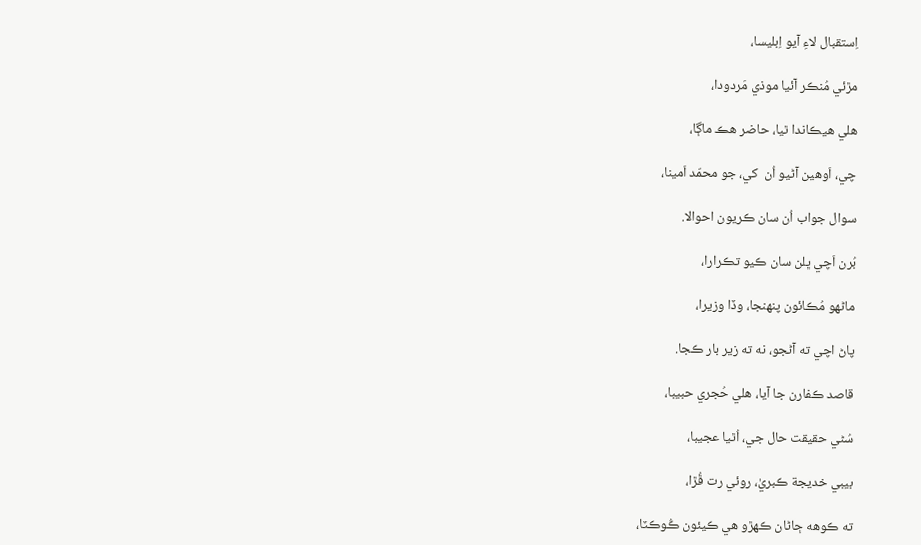اِستقبال لاءِ آيو اِبليسا،

مڙئي مُنڪر آئيا موذي مَردودا،

هلي هيڪاندا ٿيا، حاضر هڪ ماڳا،

چي، اَوهين آڻيو اُن  کي، جو محمّد اَمينا،

سوال جواب اُن سان ڪريون احوالا.

بُرن اَچي ڀلن سان ڪيو تڪرارا،

ماڻهو مُڪائون پنهنجا، وڏا وزيرا،

پاڻ اچي ته آڻجو، نه ته زير بار ڪجا.

قاصد ڪفارن جا آيا، هلي حُجري حبيبا،

سُڻي حقيقت حال جي، اُٿيا عجيبا،

بيبي خديجة ڪبريٰ، روئي رت ڦُڙا،

ته ڪوهه ڄاڻان ڪهڙو هي ڪيئون ڪُوڪٽا،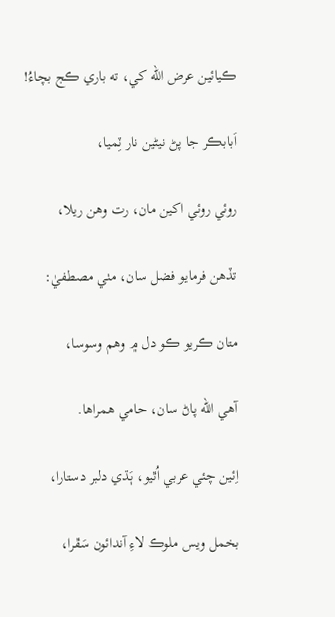ڪيائين عرض الله کي، ته باري ڪج بچاءُ!

اَبابڪر جا پڻ نيڻين نار ٽِميا،

روئي روئي اکين مان، رت وهن ريلا،

تڏهن فرمايو فضل سان، مٺي مصطفيٰ:

متان ڪريو ڪو دل ۾ وهم وسوسا،

آهي الله پاڻ سان، حامي همراها.

اِئين چئي عربي اُٿيو، ٻَڌي دلبر دستارا،

بخمل ويس ملوڪ لاءِ آندائون سَڦرا،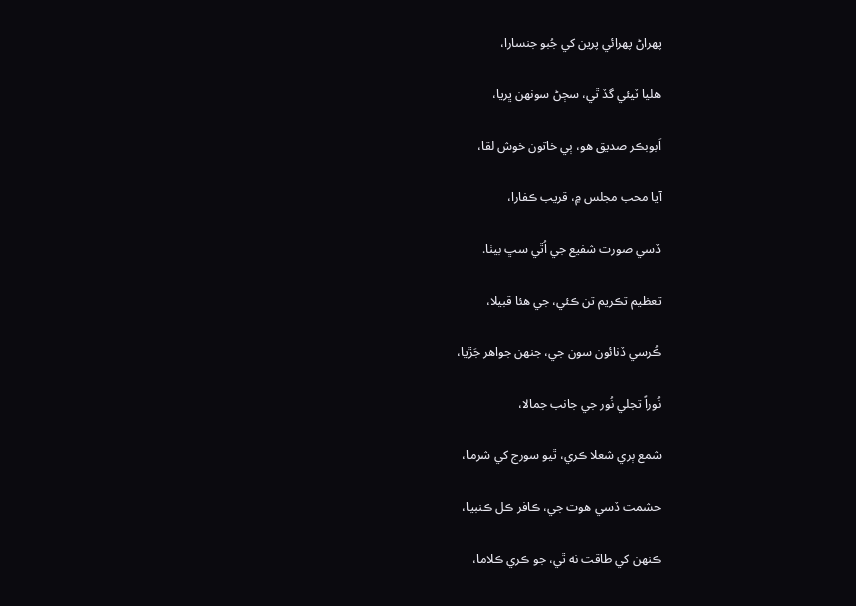پهراڻ پهرائي پرين کي جُبو جنسارا،

هليا ٽيئي گڏ ٿي، سڄڻ سونهن ڀريا،

اَبوبڪر صديق هو، ٻي خاتون خوش لقا،

آيا محب مجلس ۾، قريب ڪفارا،

ڏسي صورت شفيع جي اُٿي سڀ بيٺا.

تعظيم تڪريم تن ڪئي، جي هئا قبيلا،

ڪُرسي ڏنائون سون جي، جنهن جواهر جَڙيا،

نُوراً تجلي نُور جي جانب جمالا،

شمع ٻري شعلا ڪري، ٿيو سورج کي شرما،

حشمت ڏسي هوت جي، ڪافر ڪل ڪنبيا،

ڪنهن کي طاقت نه ٿي، جو ڪري ڪلاما،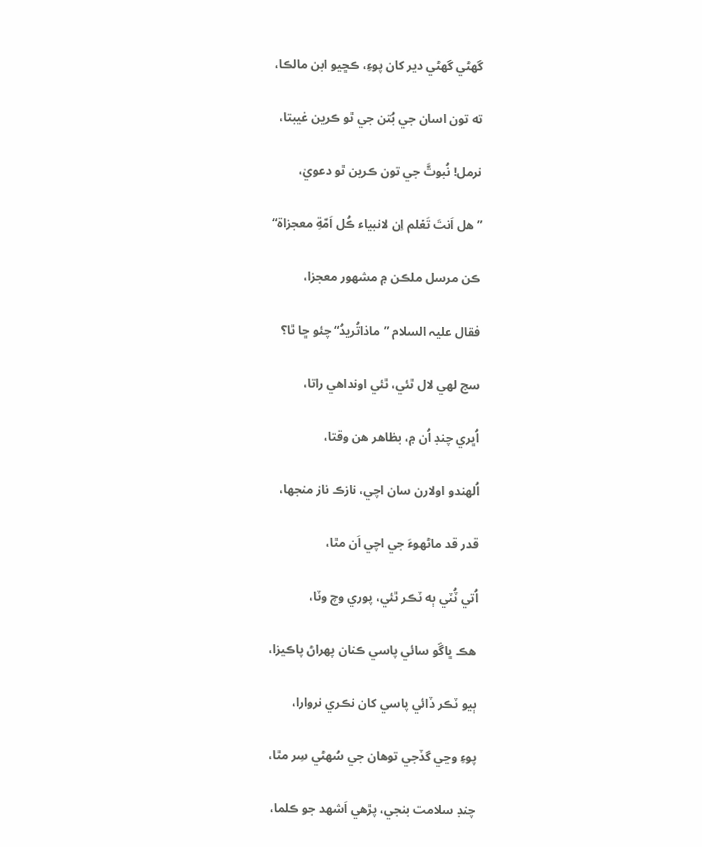گهڻي گهڻي دير کان پوءِ، ڪڇيو ابن مالڪا،

ته تون اسان جي بُتن جي ٿو ڪرين غيبتا،

نرمل! نُبوتَّ جي تون ڪرين ٿو دعويٰ،

”هل اَنتَ تَعۡلم اِن لانبياء ڪُل اَمّةِ معجزاة“

ڪن مرسل ملڪن ۾ مشهور معجزا،

فقال عليہ السلام ”ماذاتُريدُ“ چئو ڇا ٿا؟

سج لهي لال ٿئي، ٿئي اونداهي راتا،

اُڀري چنڊ اُن ۾، بظاهر هن وقتا،

اُلهندو اولارن سان اچي، نازڪ ناز منجها،

قدر قد ماڻهوءَ جي اچي اَن مٿا،

اُتي ٽُٽي ٻه ٽڪر ٿئي، پوري وچ وٽا،

هڪ ڀاڱو سائي پاسي ڪنان پهراڻ پاڪيزا،

ٻيو ٽڪر ڏائي پاسي کان نڪري نروارا،

پوءِ وڃي گڏجي توهان جي سُهڻي سِر مٿا،

چنڊ سلامت بنجي، پڙهي اَشهد جو ڪلما،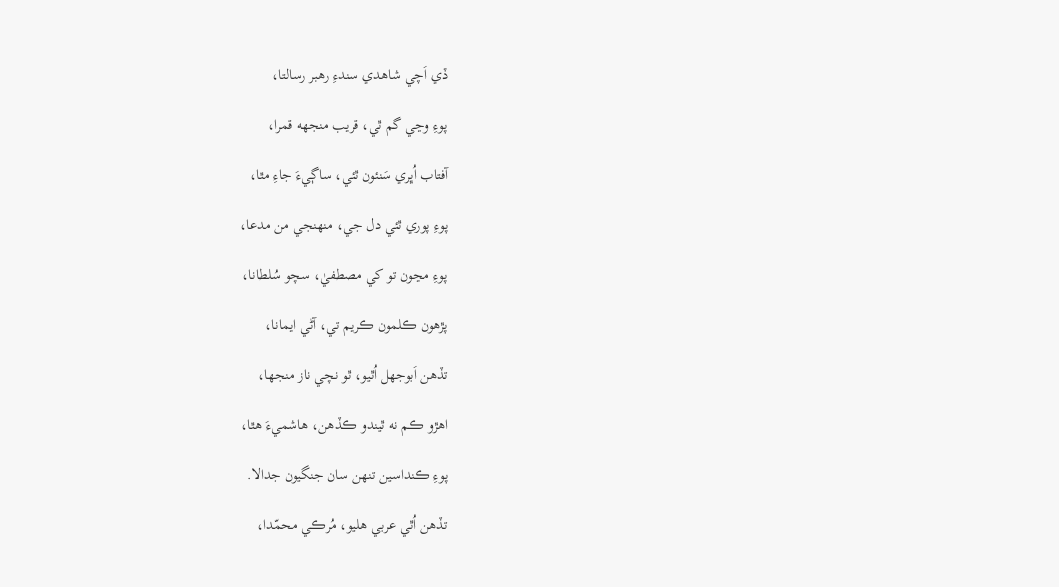ڏي اَچي شاهدي سندءِ رهبر رسالتا،

پوءِ وڃي گم ٿي، قريب منجهه قمرا،

آفتاب اُڀري سَنئون ٿئي، ساڳيءَ جاءِ مٿا،

پوءِ پوري ٿئي دل جي، منهنجي من مدعا،

پوءِ مڃون تو کي مصطفيٰ، سچو سُلطانا،

پڙهون ڪلمون ڪريم تي، آڻي ايمانا،

تڏهن اَبوجهل اُٿيو، ٿو نچي ناز منجها،

اهڙو ڪم نه ٿيندو ڪڏهن، هاشميءَ هٿا،

پوءِ ڪنداسين تنهن سان جنگيون جدالا.

تڏهن اُٿي عربي هليو، مُرڪي محمّدا،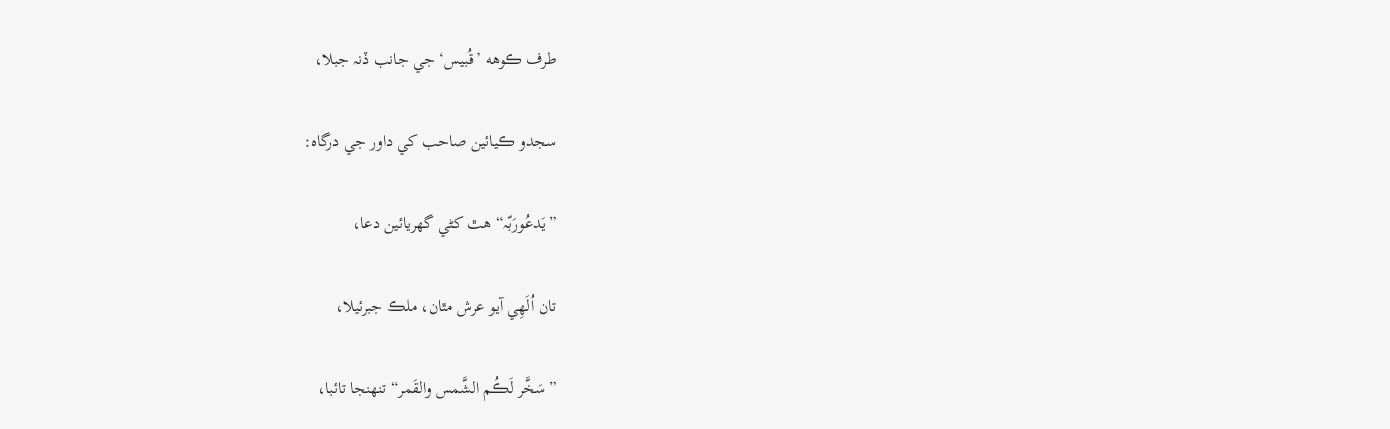طرف ڪوهه ’قُبيس‘ جي جانب ڏنہ جبلا،

سجدو ڪيائين صاحب کي داور جي درگاه:

”يَدعُورَبّہ“ هٿ کڻي گهريائين دعا،

تان اُلَهِي آيو عرش مٿان، ملڪ جبرئيلا،

”سَخَّر لَڪُم الشَّمس والقَمر“ تنهنجا تائبا،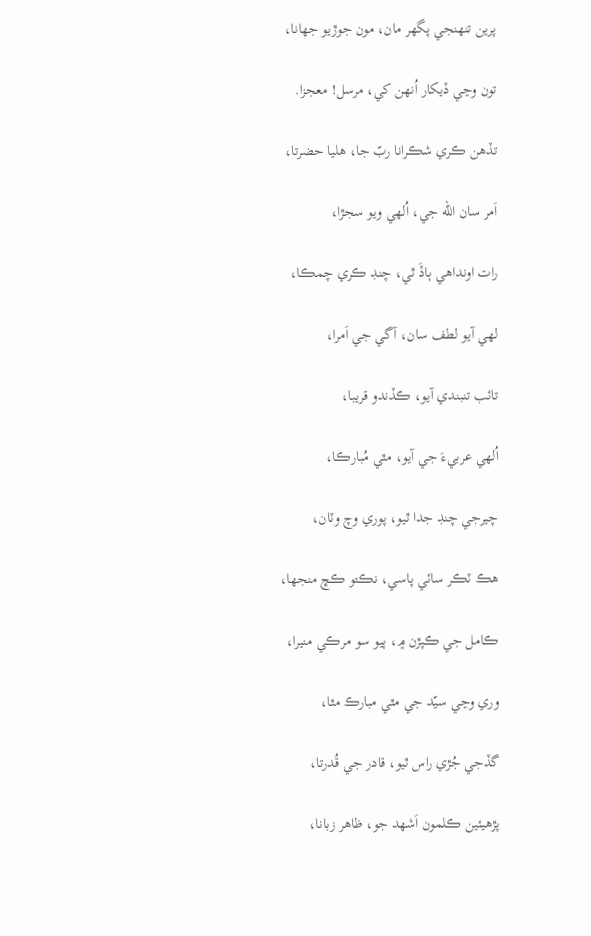پرين تنهنجي پگهر مان، مون جوڙيو جهانا،

تون وڃي ڏيکار اُنهن کي، مرسل! معجزا.

تڏهن ڪري شڪرانا ربّ جا، هليا حضرتا،

اَمر سان الله جي، اُلهي ويو سجڙا،

رات اونداهي ٻاڏَ ٿي، چنڊ ڪري چمڪا،

لهي آيو لطف سان، آگي جي اَمرا،

تائب تنبندي آيو، ڪڏندو قريبا،

اُلهي عربيءَ جي آيو، مٿي مُبارڪا،

چيرجي چنڊ جدا ٿيو، پوري وچ وٽان،

هڪ ٽڪر سائي پاسي، نڪتو ڪڇ منجها،

ڪامل جي ڪپڙن ۾، پيو سو مرڪي منيرا،

وري وڃي سيّد جي مٿي مبارڪ مٿا،

گڏجي جُڙي راس ٿيو، قادر جي قُدرتا،

پڙهيئين ڪلمون اَشهد جو، ظاهر زبانا،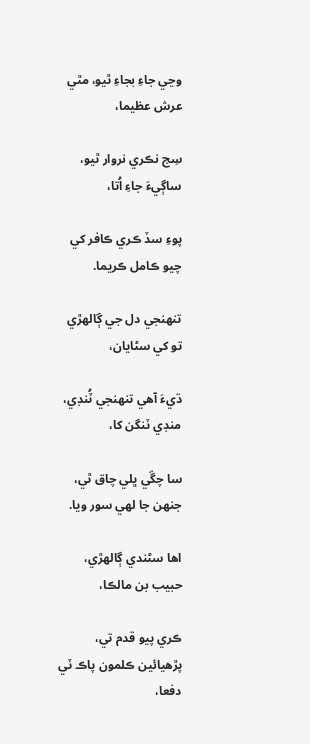وڃي جاءِ بجاءِ ٿيو، مٿي عرش عظيما،

سِج نڪري نروار ٿيو، ساڳيءَ جاءِ اُتا،

پوءِ سڏ ڪري ڪافر کي چيو ڪامل ڪريما.

تنهنجي دل جي ڳالهڙي تو کي سڻايان،

ڌيءَ آهي تنهنجي ٽُنڊي، منڊي ٽنگن کا،

سا چڱي ڀلي چاق ٿي، جنهن جا لهي سور ويا.

اها سڻندي ڳالهڙي، حبيب بن مالڪا،

ڪري پيو قدم تي، پڙهيائين ڪلمون پاڪ ٽي دفعا،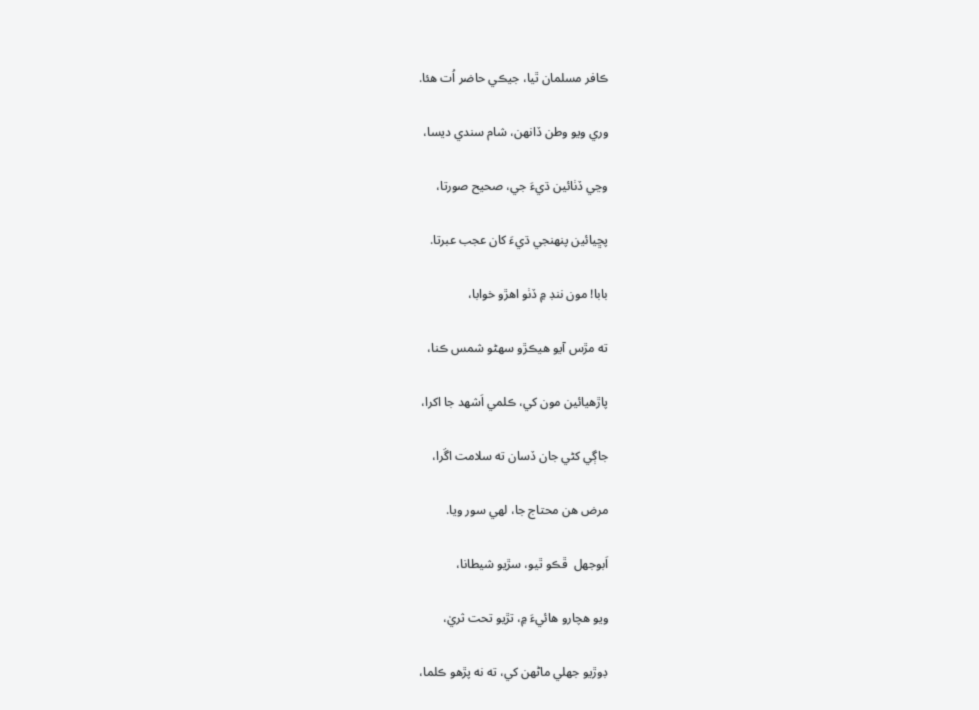ڪافر مسلمان ٿيا، جيڪي حاضر اُت هئا.

وري ويو وطن ڏانهن، شام سندي ديسا،

وڃي ڏٺائين ڌيءَ جي، صحيح صورتا،

پڇيائين پنهنجي ڌيءَ کان عجب عبرتا.

بابا! مون ننڊ ۾ ڏٺو اهڙو خوابا،

ته مڙس آيو هيڪڙو سهڻو شمس ڪنا،

پاڙهيائين مون کي، ڪلمي اَشهد جا اکرا،

جاڳي کڻي جان ڏسان ته سلامت اڱرا،

مرض هن محتاج جا، لهي سور ويا.

اَبوجهل  ڦڪو ٿيو، سڙيو شيطانا،

ويو هچارو هائيءَ ۾، تڙيو تحت ثريٰ،

ڊوڙيو جهلي ماڻهن کي، ته نه پڙهو ڪلما،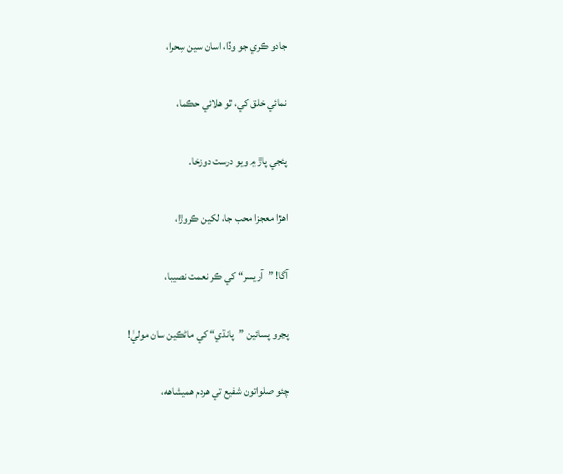جادو ڪري جو وڏا، اسان سين سِحرا،

نمائي خلق کي، ٿو هلائي حڪما،

پئجي پاڙ ۾ ويو درست دوزخا.

اهڙا معجزا محب جا، لکين ڪروڙا،

آگا! ”آريسر“ کي ڪر نعمت نصيبا،

پڃرو پسائين ”پانڌي“ کي ماڻڪين سان موليٰ!

چئو صلواتون شفيع تي هردم هميشاهه،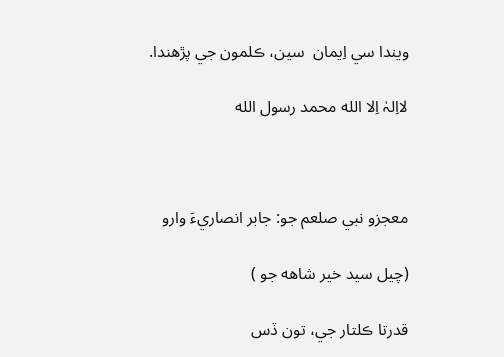ويندا سي اِيمان  سين، ڪلمون جي پڙهندا.

لااِلہٰ اِلا الله محمد رسول الله



معجزو نبي صلعم جو: جابر انصاريءَ وارو

(چيل سيد خير شاهه جو )

قدرتا ڪلتار جي، تون ڏس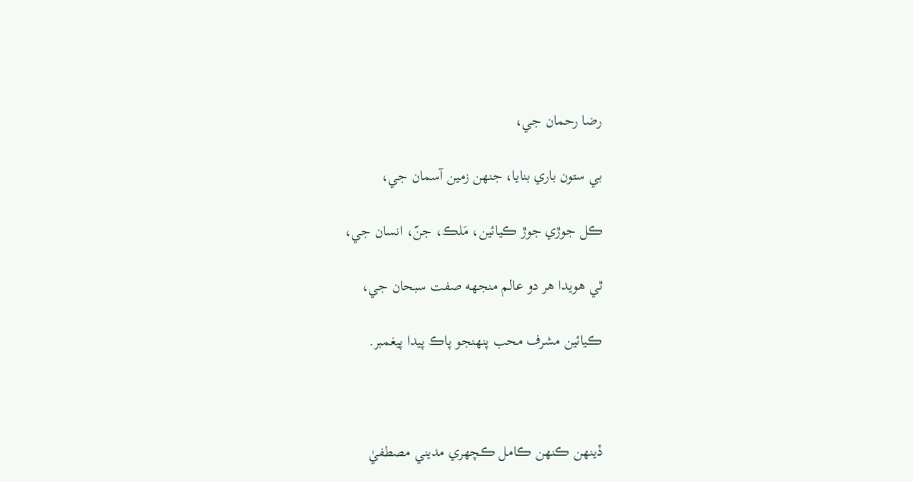رضا رحمان جي،

بي ستون باري بنايا، جنهن زمين آسمان جي،

ڪل جوڙي جوڙ ڪيائين، مَلڪ، جنّ، انسان جي،

ٿي هويدا هر دو عالم منجهه صفت سبحان جي،

ڪيائين مشرف محب پنهنجو پاڪ پيدا پيغمبر.



ڏينهن ڪنهن ڪامل ڪچهري مديني مصطفيٰ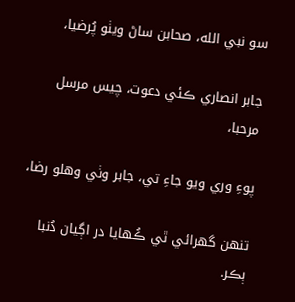سو نبي الله، صحابن ساڻ ويٺو پُرضيا،

جابر انصاري ڪئي دعوت، چيس مرسل مرحبا،

پوءِ وري ويو جاءِ تي، جابر وٺي وهلو رضا،

تنهن گهرائي ٿي ڪُهايا در اڳيان دُنبا ٻڪر.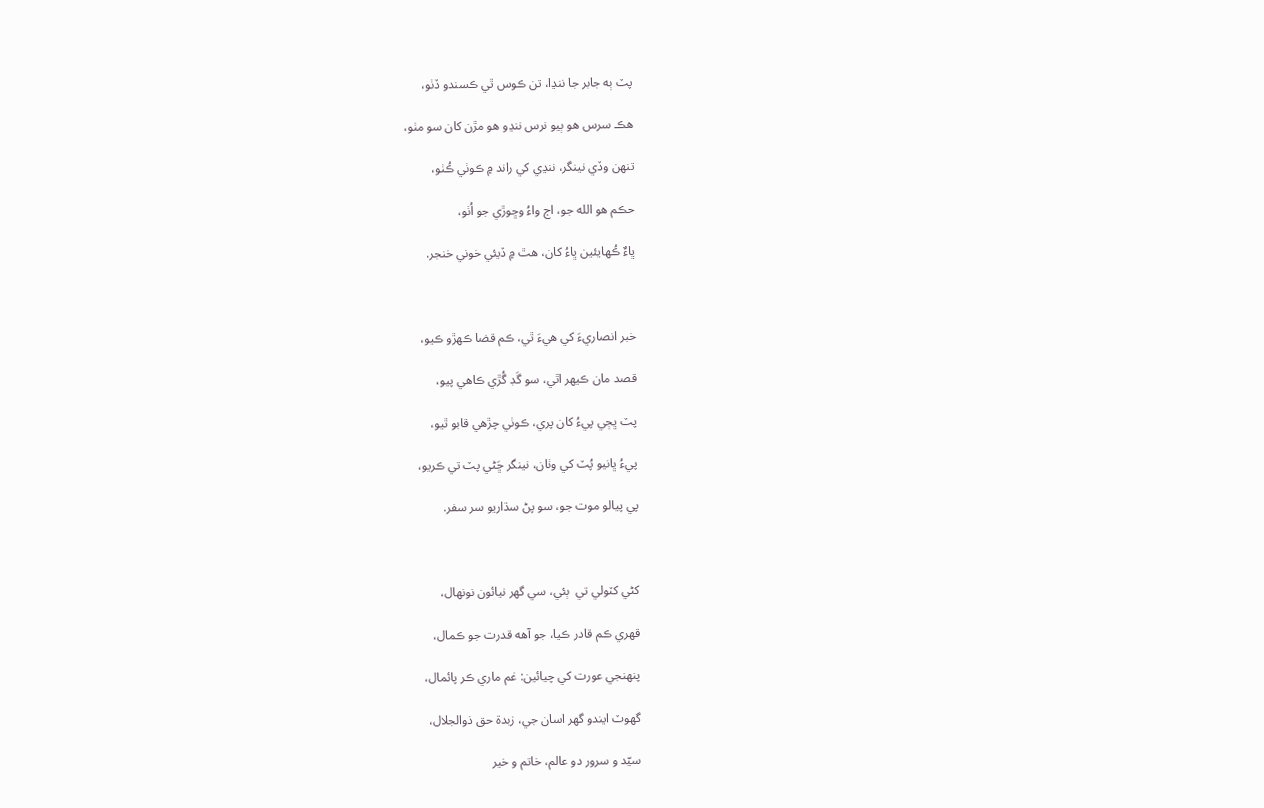پٽ ٻه جابر جا ننڍا، تن ڪوس ٿي ڪسندو ڏٺو،

هڪ سرس هو ٻيو نرس ننڍو هو مڙن کان سو مٺو،

تنهن وڏي نينگر، ننڍي کي راند ۾ ڪوٺي ڪُٺو،

حڪم هو الله جو، اڄ واءُ وڇوڙي جو اُٺو،

ڀاءٌ ڪُهايئين ڀاءُ کان، هٿ ۾ ڏيئي خوني خنجر.



خبر انصاريءَ کي هيءَ ٿي، ڪم قضا ڪهڙو ڪيو،

قصد مان ڪيهر اٿي، سو گَڊ گُڙي ڪاهي پيو،

پٽ ڀڄي پيءُ کان پري، ڪوٺي چڙهي قابو ٿيو،

پيءُ ڀانيو پُٽ کي وٺان، نينگر ڇَڻي پٽ تي ڪريو،

پي پيالو موت جو، سو پڻ سڌاريو سر سفر.



کڻي کٽولي تي  ٻئي، سي گهر نيائون نونهال،

قهري ڪم قادر ڪيا، جو آهه قدرت جو ڪمال،

پنهنجي عورت کي چيائين: غم ماري ڪر پائمال،

گهوٽ ايندو گهر اسان جي، زبدة حق ذوالجلال،

سيّد و سرور دو عالم، خاتم و خير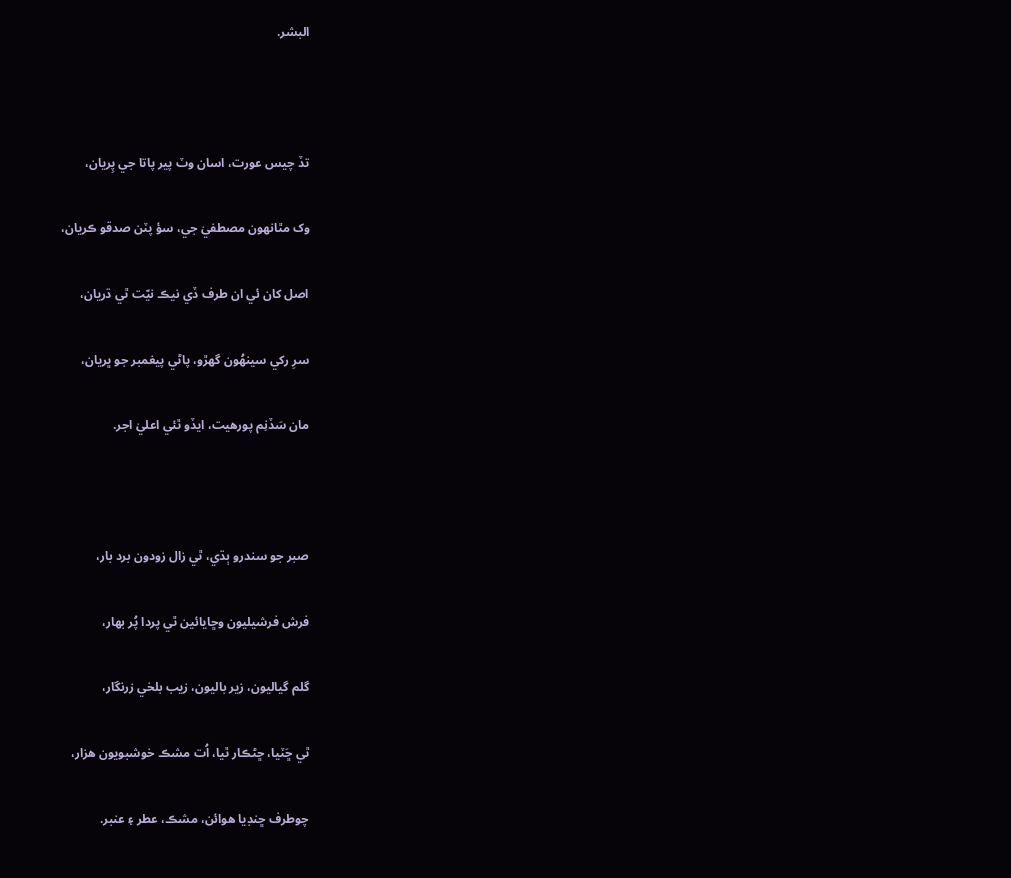البشر.



تڏ چيس عورت، اسان وٽ پير پاتا جي پِريان،

وک مٿانهون مصطفيٰ جي، سؤ پٽن صدقو ڪريان،

اصل کان ئي ان طرف ڏي نيڪ نيّت ٿي ڌريان،

سرِ رکي سينهُون گهڙو، پاڻي پيغمبر جو ڀريان،

مان سَڏنِم پورهيت، ايڏو ٿئي اعليٰ اجر.



صبر جو سندرو ٻڌي، ٿي زال زودون برد بار،

فرش فرشيليون وڇايائين ٿي پردا پُر بهار،

گلم گياليون، زير باليون، زيب بلخي زرنگار،

ٿي ڇَٽيا، ڇڻڪار ٿيا، اُت مشڪ خوشبويون هزار،

چوطرف ڇنڊيا هوائن، مشڪ، عطر ۽ عنبر.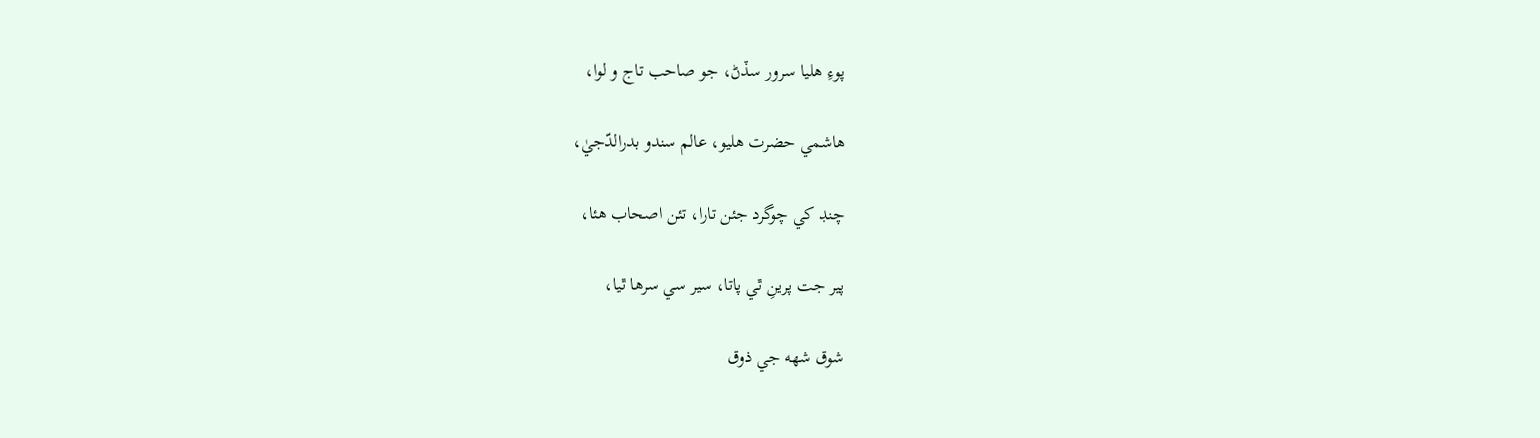پوءِ هليا سرور سڏڻ، جو صاحب تاج و لوا،

هاشمي حضرت هليو، عالم سندو بدرالدّجيٰ،

چنڊ کي چوگرد جئن تارا، تئن اصحاب هئا،

پير جت پرينِ ٿي پاتا، سير سي سرها ٿيا،

شوق شهه جي ذوق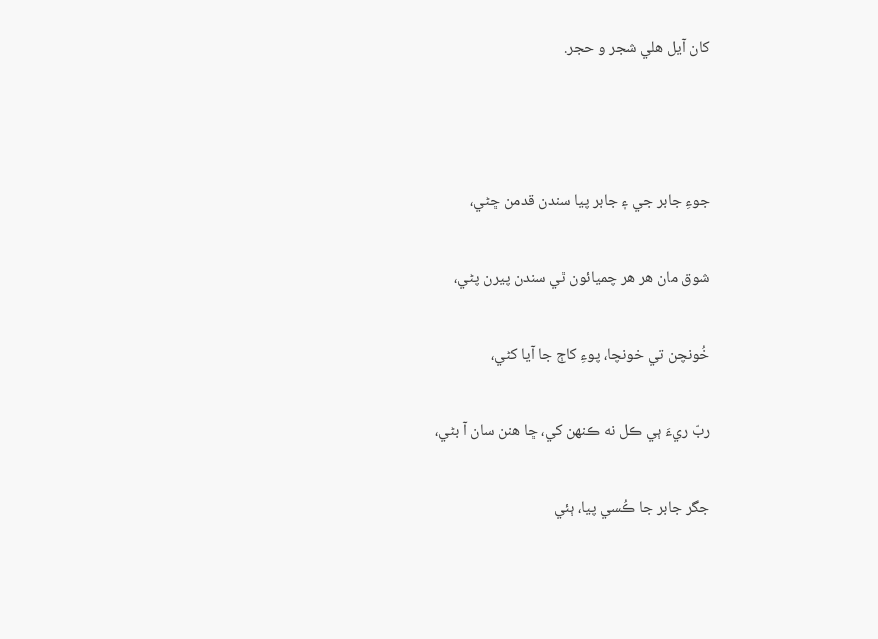کان آيل هلي شجر و حجر.



جوءِ جابر جي ۽ جابر پيا سندن قدمن ڇڻي،

شوق مان هر هر چميائون ٿي سندن پيرن پڻي،

خُونچن تي خونچا، پوءِ کاڄ جا آيا کڻي،

ربّ ريءَ ٻي ڪل نه ڪنهن کي، ڇا هنن سان آ بڻي،

جگر جابر جا ڪُسي پيا، ٻئي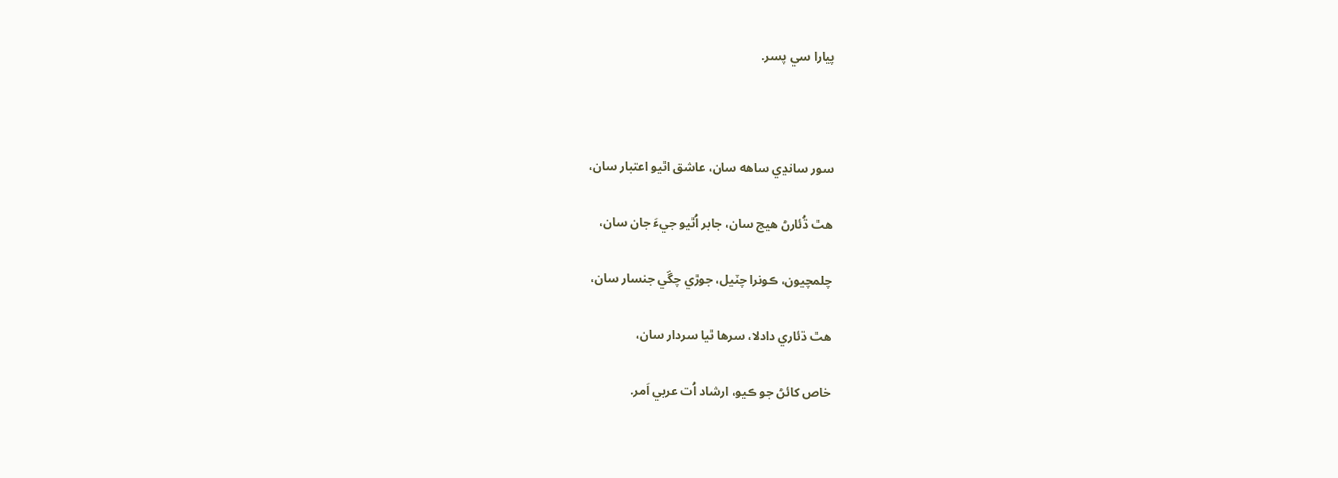پيارا سي پسر.



سور سانڍي ساهه سان، عاشق اٿيو اعتبار سان،

هٿ ڌُئارڻ هيج سان، جابر اُٿيو جيءَ جان سان،

چلمچيون، ڪونرا چٽيل، جوڙي چڱي جنسار سان،

هٿ ڌئاري دادلا، سرها ٿيا سردار سان،

خاص کائڻ جو ڪيو، ارشاد اُت عربي اَمر.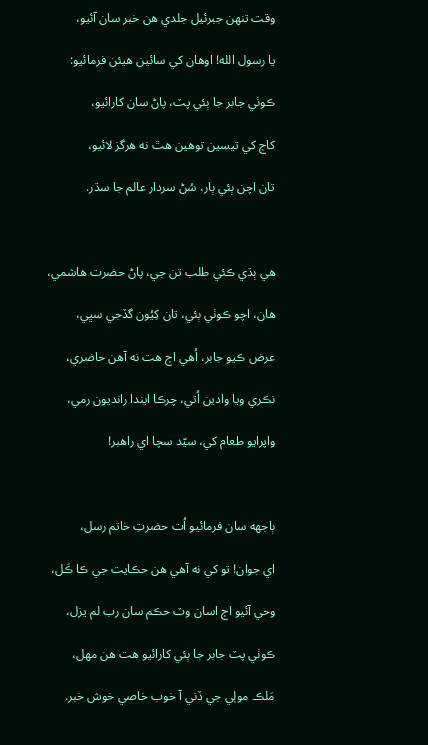وقت تنهن جبرئيل جلدي هن خبر سان آئيو،

يا رسول الله! اوهان کي سائين هيئن فرمائيو:

ڪوٺي جابر جا ٻئي پٽ، پاڻ سان کارائيو،

کاڄ کي تيسين توهين هٿ نه هرگز لائيو،

تان اچن ٻئي ٻار، سُڻ سردار عالم جا سڌر.



هي ٻڌي ڪئي طلب تن جي، پاڻ حضرت هاشمي،

هان، اچو ڪوٺي ٻئي، تان کِيُون گڏجي سڀي،

عرض ڪيو جابر، اُهي اڄ هت نه آهن حاضري،

نڪري ويا وادين اُتي، چرڪا ايندا رانديون رمي،

واپرايو طعام کي، سيّد سچا اي راهبر!



ٻاجهه سان فرمائيو اُت حضرتِ خاتم رسل،

اي جوان! تو کي نه آهي هن حڪايت جي ڪا ڪَل،

وحي آئيو اڄ اسان وٽ حڪم سان رب لم يزل،

ڪوٺي پٽ جابر جا ٻئي کارائيو هت هن مهل،

مَلڪ مولٖي جي ڏني آ خوب خاصي خوش خبر.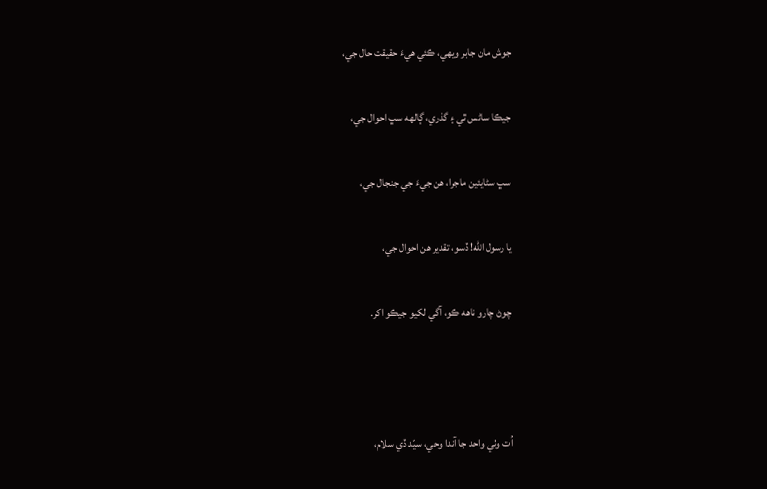جوش مان جابر ويهي، ڪئي هيءَ حقيقت حال جي،

جيڪا ساڻس ٿي ۽ گذري، ڳالهه سڀ احوال جي،

سڀ سڻايئين ماجرا، هن جيءَ جي جنجال جي،

يا رسول الله! ڏسو، تقدير هن احوال جي،

چوڻ چارو ناهه ڪو، آگي لکيو جيڪو اکر.



اُت وٺي واحد جا آندا وحي، سيّد ڏي سلام،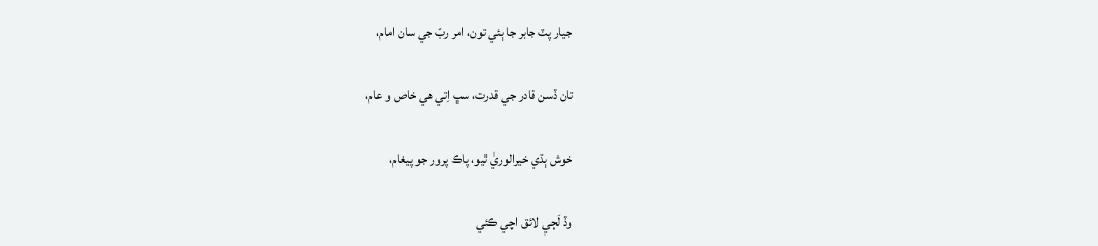جيار پٽ جابر جا ٻئي تون، امر ربّ جي سان امام،

تان ڏسن قادر جي قدرت، سڀ اِتي هي خاص و عام،

خوش ٻڌي خيرالوريٰ ٿيو، پاڪ پرور جو پيغام،

وڏ لَڄيٖ لائق اچي ڪئي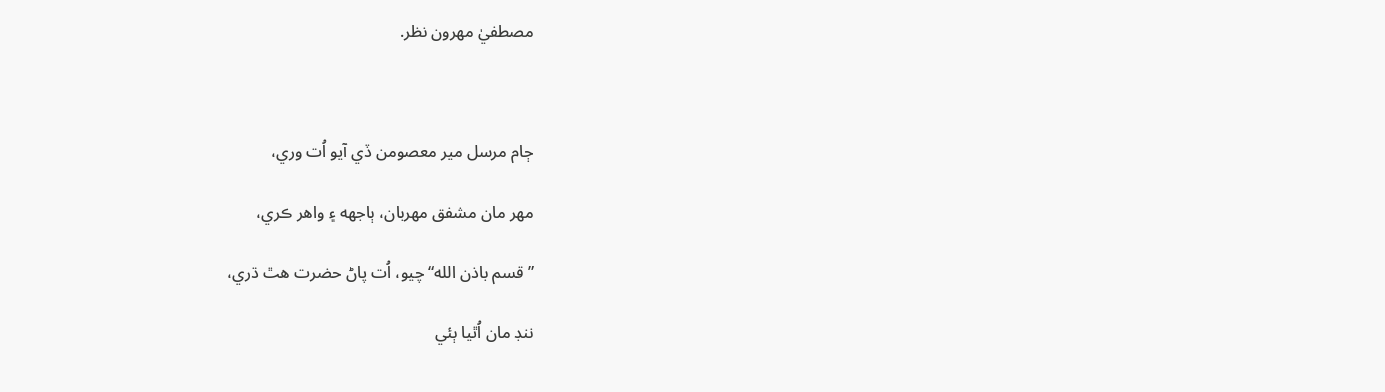مصطفيٰ مهرون نظر.



ڄام مرسل مير معصومن ڏي آيو اُت وري،

مهر مان مشفق مهربان، ٻاجهه ۽ واهر ڪري،

”قسم باذن الله“ چيو، اُت پاڻ حضرت هٿ ڌري،

ننڊ مان اُٿيا ٻئي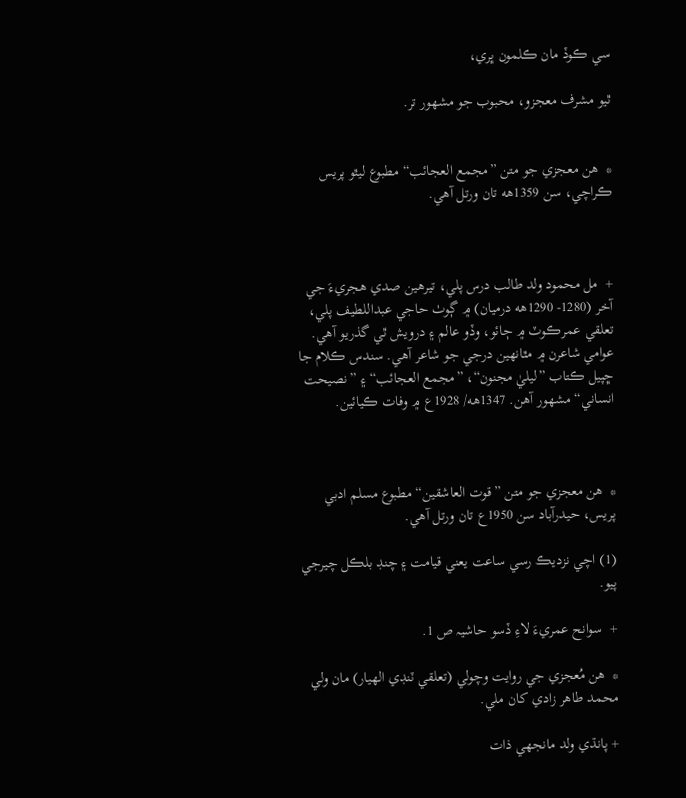سي ڪوڏ مان ڪلمون ڀري،

ٿيو مشرف معجزو، محبوب جو مشهور تر.


*  هن معجزي جو متن ”مجمع العجائب“ مطبوع ليٿو پريس ڪراچي، سن 1359هه تان ورتل آهي.



+  مل محمود ولد طالب درس پلي، تيرهين صدي هجريءَ جي آخر (1280- 1290هه درميان) ۾ ڳوٺ حاجي عبداللطيف پلي، تعلقي عمرڪوٽ ۾ ڄائو، وڏو عالم ۽ درويش ٿي گذريو آهي. عوامي شاعرن ۾ مٿانهين درجي جو شاعر آهي. سندس ڪلام جا ڇپيل ڪتاب ”ليليٰ مجنون“، ”مجمع العجائب“ ۽ ”نصيحت انساني“ مشهور آهن. 1347هه/ 1928ع ۾ وفات ڪيائين.



*  هن معجزي جو متن ”قوت العاشقين“ مطبوع مسلم ادبي پريس، حيدرآباد سن 1950ع تان ورتل آهي.

(1) اچي نزديڪ رسي ساعت يعني قيامت ۽ چنڊ بلڪل چيرجي پيو.

+  سوانح عمريءَ لاءِ ڏسو حاشيہ ص 1.

*  هن مُعجزي جي روايت وچولي (تعلقي ٽنڊي الهيار) مان ولي محمد طاهر زادي کان ملي.

+ پانڌي ولد مانجهي ذات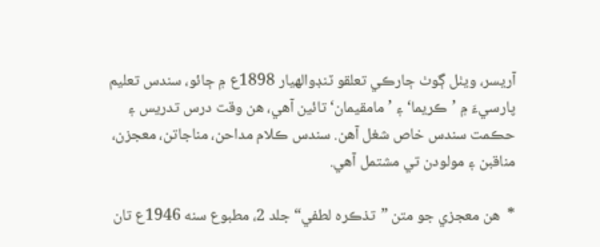آريسر، ويٺل ڳوٺ ڄارڪي تعلقو ٽنڊوالهيار 1898ع ۾ ڄائو، سندس تعليم پارسيءَ ۾ ’ڪريما‘ ۽ ’مامقيمان‘ تائين آهي، هن وقت درس تدريس ۽ حڪمت سندس خاص شغل آهن. سندس ڪلام مداحن، مناجاتن، معجزن، مناقبن ۽ مولودن تي مشتمل آهي.

*  هن معجزي جو متن ”تذڪره لطفي“ جلد 2، مطبوع سنه 1946ع تان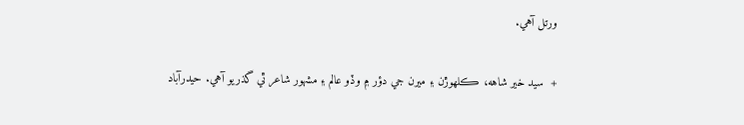ورتل آهي.

+  سيد خير شاهه، ڪلهوڙن ۽ ميرن جي دؤر ۾ وڏو عالم ۽ مشهور شاعر ٿي گذريو آهي. حيدرآباد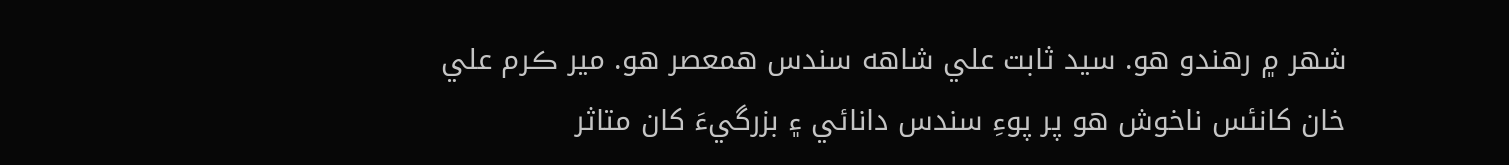شهر ۾ رهندو هو. سيد ثابت علي شاهه سندس همعصر هو. مير ڪرم علي خان کانئس ناخوش هو پر پوءِ سندس دانائي ۽ بزرگيءَ کان متاثر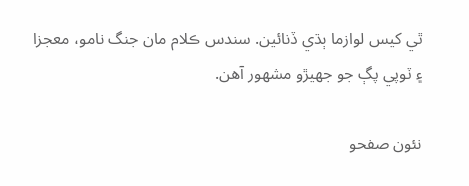ٿي کيس لوازما ٻڌي ڏنائين. سندس ڪلام مان جنگ نامو، معجزا ۽ ٽوپي پڳ جو جهيڙو مشهور آهن.

نئون صفحو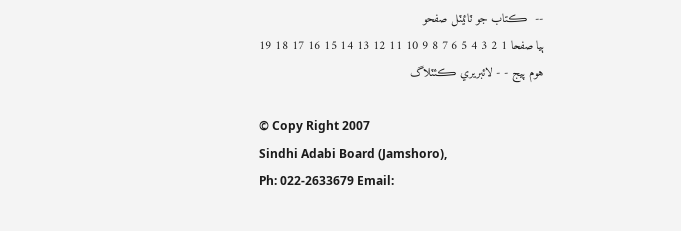--  ڪتاب جو ٽائيٽل صفحو
ٻيا صفحا 1 2 3 4 5 6 7 8 9 10 11 12 13 14 15 16 17 18 19
هوم پيج - - لائبريري ڪئٽلاگ

© Copy Right 2007
Sindhi Adabi Board (Jamshoro),
Ph: 022-2633679 Email: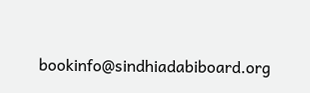bookinfo@sindhiadabiboard.org